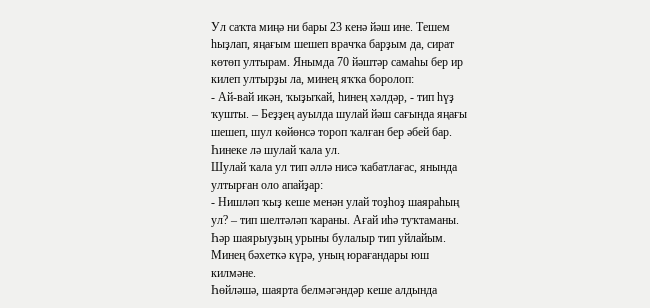Ул саҡта миңә ни бары 23 кенә йәш ине. Тешем һыҙлап, яңағым шешеп врачҡа барҙым да, сират көтөп ултырам. Янымда 70 йәштәр самаһы бер ир килеп ултырҙы ла, минең яҡҡа боролоп:
- Ай-вай икән, ҡыҙыҡай, һинең хәлдәр, - тип һүҙ ҡушты. – Беҙҙең ауылда шулай йәш сағында яңағы шешеп, шул көйөнсә тороп ҡалған бер әбей бар. Һинеке лә шулай ҡала ул.
Шулай ҡала ул тип әллә нисә ҡабатлағас, янында ултырған оло апайҙар:
- Нишләп ҡыҙ кеше менән улай тоҙһоҙ шаяраһың ул? – тип шелтәләп ҡараны. Ағай иһә туҡтаманы.
Һәр шаярыуҙың урыны булалыр тип уйлайым. Минең бәхеткә күрә, уның юрағандары юш килмәне.
Һөйләшә, шаярта белмәгәндәр кеше алдында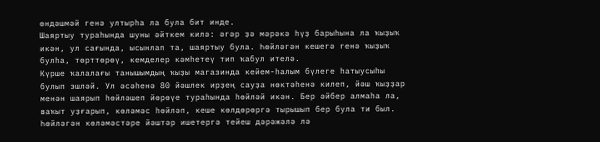өндәшмәй генә ултырһа ла була бит инде.
Шаяртыу тураһында шуны әйткем килә: әгәр ҙә мәрәкә һүҙ барыһына ла ҡыҙыҡ икән, ул сағында, ысынлап та, шаяртыу була. Һөйләгән кешегә генә ҡыҙыҡ булһа, төрттөрөү, кемделер кәмһетеү тип ҡабул ителә.
Күрше ҡалалағы танышымдың ҡыҙы магазинда кейем-һалым бүлеге һатыусыһы булып эшләй. Ул әсәһенә 80 йәшлек ирҙең сауҙа нөктәһенә килеп, йәш ҡыҙҙар менән шаярып һөйләшеп йөрөүе тураһында һөйләй икән. Бер әйбер алмаһа ла, ваҡыт уҙғарып, көләмәс һөйләп, кеше көлдөрөргә тырышып бер була ти был.
Һөйләгән көләмәстәре йәштәр ишетергә тейеш дәрәжәлә лә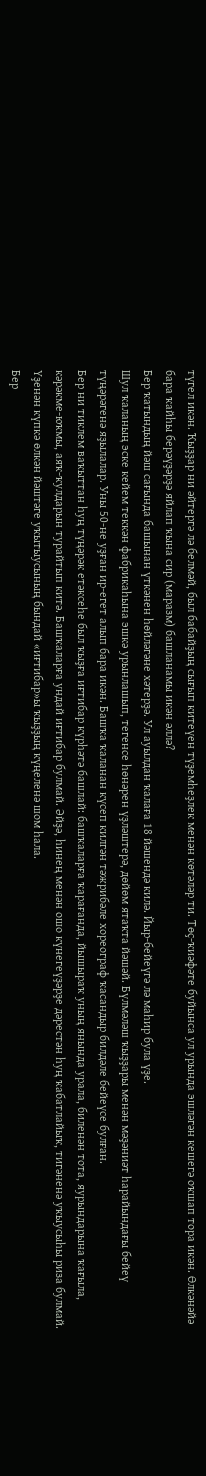түгел икән. Ҡыҙҙар ни әйтергә лә белмәй, был бабайҙың сығып китеүен түҙемһеҙлек менән көтәләр ти. Төҫ-ҡиәфәте буйынса ул урында эшләгән кешегә оҡшап тора икән. Өлкәнәйә бара ҡайһы берәүҙәрҙә яйлап ҡына сир (маразм) башланамы икән әллә?
Бер ҡатындың йәш сағында башынан үткәнен һөйләгәне хәтерҙә. Ул ауылдан ҡалаға 18 йәшендә килә. Йыр-бейеүгә лә маһир була үҙе.
Шул ҡаланың эске кейем теккән фабрикаһына эшкә урынлашып, тегенсе һөнәрен үҙләштерә, дөйөм ятаҡта йәшәй. Бүлмәләш ҡыҙҙары менән мәҙәниәт һарайындағы бейеү түңәрәгенә яҙылалар. Уны 50-не уҙған ир-егет алып бара икән. Башҡа ҡаланан күсеп килгән тәжрибәле хореограф ҡасандыр билдәле бейеүсе булған.
Бер ни тиклем ваҡыттан һуң түңәрәк етәксеһе был ҡыҙға иғтибар күрһәтә башлай: башҡаларға ҡарағанда, йышыраҡ уның янында урала, биленән тота, яурындарына ҡағыла, кәрәкме-юҡмы, аяҡ-ҡулдарын турайтып китә. Башҡаларға ундай иғтибар булмай. Әйҙә, һинең менән ошо күнегеүҙәрҙе дәрестән һуң ҡабатлайыҡ, тигәненә уҡыусыһы риза булмай.
Үҙенән күпкә өлкән йәштәге уҡытыусының бындай «иғтибар»ы ҡыҙҙың күңеленә шом һала.
Бер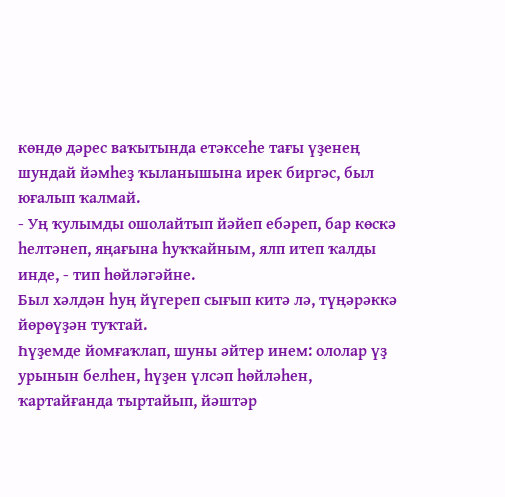көндө дәрес ваҡытында етәксеһе тағы үҙенең шундай йәмһеҙ ҡыланышына ирек биргәс, был юғалып ҡалмай.
- Уң ҡулымды ошолайтып йәйеп ебәреп, бар көскә һелтәнеп, яңағына һуҡҡайным, ялп итеп ҡалды инде, - тип һөйләгәйне.
Был хәлдән һуң йүгереп сығып китә лә, түңәрәккә йөрөүҙән туҡтай.
Һүҙемде йомғаҡлап, шуны әйтер инем: ололар үҙ урынын белһен, һүҙен үлсәп һөйләһен, ҡартайғанда тыртайып, йәштәр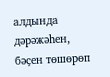алдында дәрәжәһен, бәҫен төшөрөп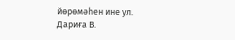йөрөмәһен ине ул.
Дариға В.